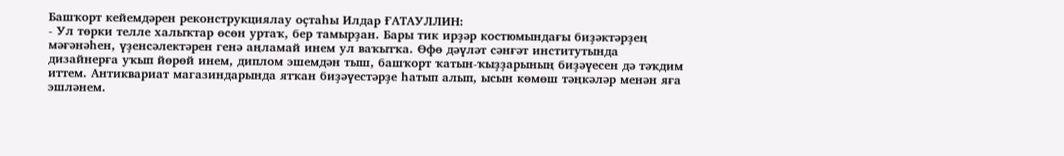Башҡорт кейемдәрен реконструкциялау оҫтаһы Илдар ҒАТАУЛЛИН:
- Ул төрки телле халыҡтар өсөн уртаҡ, бер тамырҙан. Бары тик ирҙәр костюмындағы биҙәктәрҙең мәғәнәһен, үҙенсәлектәрен генә аңламай инем ул ваҡытҡа. Өфө дәүләт сәнғәт институтында дизайнерға уҡып йөрөй инем, диплом эшемдән тыш, башҡорт ҡатын-ҡыҙҙарының биҙәүесен дә тәҡдим иттем. Антиквариат магазиндарында ятҡан биҙәүестәрҙе һатып алып, ысын көмөш тәңкәләр менән яға эшләнем.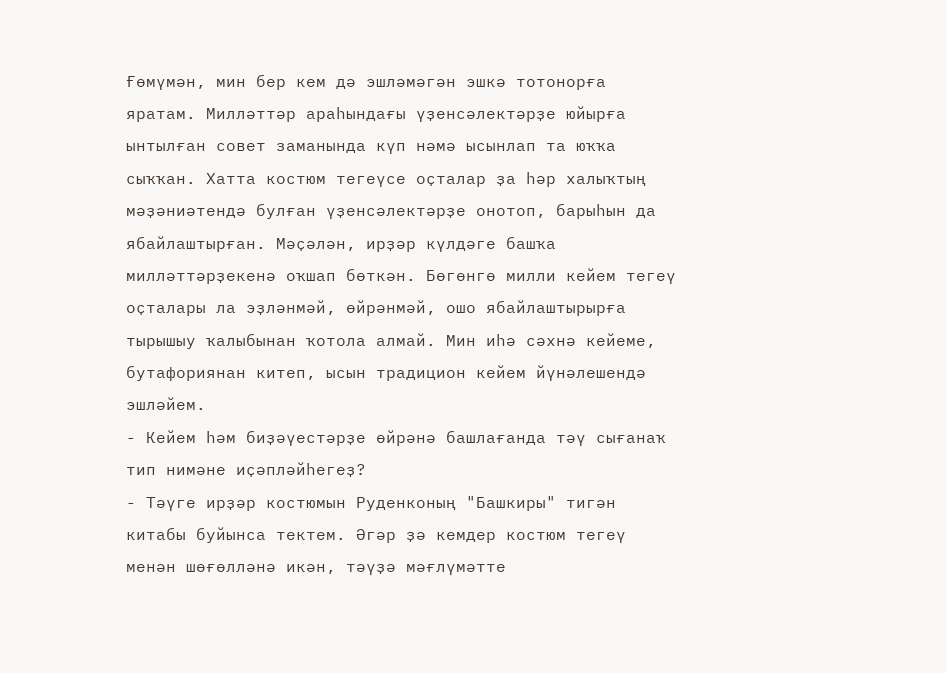Ғөмүмән, мин бер кем дә эшләмәгән эшкә тотонорға яратам. Милләттәр араһындағы үҙенсәлектәрҙе юйырға ынтылған совет заманында күп нәмә ысынлап та юҡҡа сыҡҡан. Хатта костюм тегеүсе оҫталар ҙа һәр халыҡтың мәҙәниәтендә булған үҙенсәлектәрҙе онотоп, барыһын да ябайлаштырған. Мәҫәлән, ирҙәр күлдәге башҡа милләттәрҙекенә оҡшап бөткән. Бөгөнгө милли кейем тегеү оҫталары ла эҙләнмәй, өйрәнмәй, ошо ябайлаштырырға тырышыу ҡалыбынан ҡотола алмай. Мин иһә сәхнә кейеме, бутафориянан китеп, ысын традицион кейем йүнәлешендә эшләйем.
- Кейем һәм биҙәүестәрҙе өйрәнә башлағанда тәү сығанаҡ тип нимәне иҫәпләйһегеҙ?
- Тәүге ирҙәр костюмын Руденконың "Башкиры" тигән китабы буйынса тектем. Әгәр ҙә кемдер костюм тегеү менән шөғөлләнә икән, тәүҙә мәғлүмәтте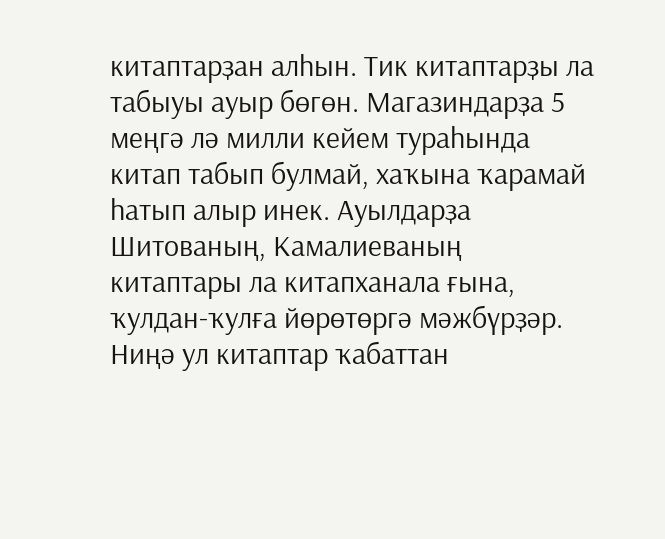китаптарҙан алһын. Тик китаптарҙы ла табыуы ауыр бөгөн. Магазиндарҙа 5 меңгә лә милли кейем тураһында китап табып булмай, хаҡына ҡарамай һатып алыр инек. Ауылдарҙа Шитованың, Камалиеваның китаптары ла китапханала ғына, ҡулдан-ҡулға йөрөтөргә мәжбүрҙәр. Ниңә ул китаптар ҡабаттан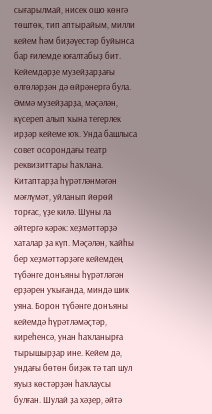сығарылмай, нисек ошо көнгә төштөк, тип аптырайым, милли кейем һәм биҙәүестәр буйынса бар ғилемде юғалтабыҙ бит.
Кейемдәрҙе музейҙарҙағы өлгөләрҙән дә өйрәнергә була. Әммә музейҙарҙа, мәҫәлән, күсереп алып ҡына тегерлек ирҙәр кейеме юҡ. Унда башлыса совет осорондағы театр реквизиттары һаҡлана. Китаптарҙа һүрәтләнмәгән мәғлүмәт, уйланып йөрөй торғас, үҙе килә. Шуны ла әйтергә кәрәк: хеҙмәттәрҙә хаталар ҙа күп. Мәҫәлән, ҡайһы бер хеҙмәттәрҙәге кейемдең түбәнге донъяны һүрәтләгән ерҙәрен уҡығанда, миндә шик уяна. Борон түбәнге донъяны кейемдә һүрәтләмәҫтәр, киреһенсә, унан һаҡланырға тырышырҙар ине. Кейем дә, ундағы бөтөн биҙәк тә тап шул яуыз көстәрҙән һаҡлаусы булған. Шулай ҙа хәҙер, әйтә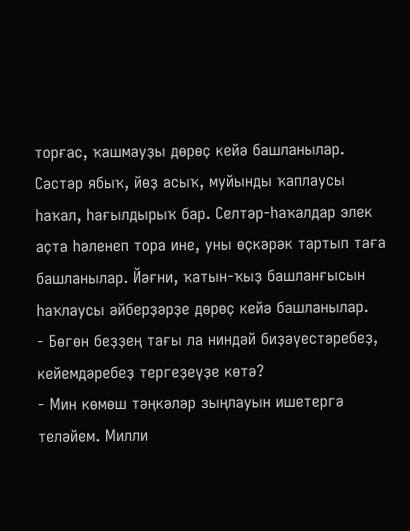торғас, ҡашмауҙы дөрөҫ кейә башланылар. Сәстәр ябыҡ, йөҙ асыҡ, муйынды ҡаплаусы һаҡал, һағылдырыҡ бар. Селтәр-һаҡалдар элек аҫта һәленеп тора ине, уны өҫкәрәк тартып таға башланылар. Йәғни, ҡатын-ҡыҙ башланғысын һаҡлаусы әйберҙәрҙе дөрөҫ кейә башланылар.
- Бөгөн беҙҙең тағы ла ниндәй биҙәүестәребеҙ, кейемдәребеҙ тергеҙеүҙе көтә?
- Мин көмөш тәңкәләр зыңлауын ишетергә теләйем. Милли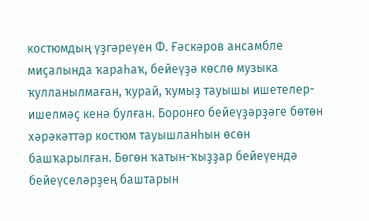костюмдың үҙгәреүен Ф. Ғәскәров ансамбле миҫалында ҡараһаҡ, бейеүҙә көслө музыка ҡулланылмаған, ҡурай, ҡумыҙ тауышы ишетелер-ишелмәҫ кенә булған. Боронғо бейеүҙәрҙәге бөтөн хәрәкәттәр костюм тауышланһын өсөн башҡарылған. Бөгөн ҡатын-ҡыҙҙар бейеүендә бейеүселәрҙең баштарын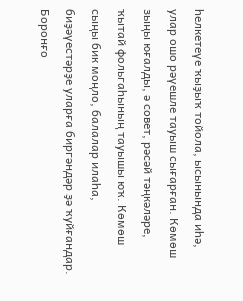һелкетеүе ҡыҙыҡ тойола, ысынында иһә, улар ошо рәүешле тауыш сығарған. Көмөш зыңы юғалды, ә совет, рәсәй тәңкәләре, ҡытай фольгаһының тауышы юҡ. Көмөш сыңы бик моңло, балалар илаһа, биҙәүестәрҙе уларға биргәндәр ҙә ҡуйғандар. Боронғо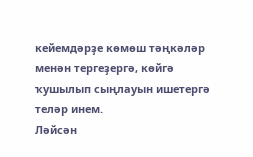кейемдәрҙе көмөш тәңкәләр менән тергеҙергә, көйгә ҡушылып сыңлауын ишетергә теләр инем.
Ләйсән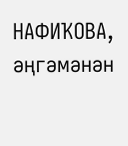НАФИҠОВА, әңгәмәнән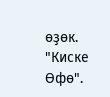өҙөк. "Киске Өфө".